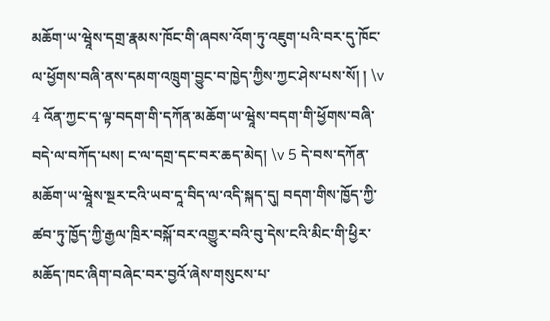མཆོག་ཡ་ཝཱེས་དགྲ་རྣམས་ཁོང་གི་ཞབས་འོག་ཏུ་འཇུག་པའི་བར་དུ་ཁོང་ལ་ཕྱོགས་བཞི་ནས་དམག་འཁྲུག་བྱུང་བ་ཁྱེད་ཀྱིས་ཀྱང་ཤེས་པས་སོ། ། \v 4 འོན་ཀྱང་ད་ལྟ་བདག་གི་དཀོན་མཆོག་ཡ་ཝཱེས་བདག་གི་ཕྱོགས་བཞི་བདེ་ལ་བཀོད་པས། ང་ལ་དགྲ་དང་བར་ཆད་མེད། \v 5 དེ་བས་དཀོན་མཆོག་ཡ་ཝཱེས་སྔར་ངའི་ཡབ་དཱ་བིད་ལ་འདི་སྐད་དུ། བདག་གིས་ཁྱོད་ཀྱི་ཚབ་ཏུ་ཁྱོད་ཀྱི་རྒྱལ་ཁྲིར་བསྐོ་བར་འགྱུར་བའི་བུ་དེས་ངའི་མིང་གི་ཕྱིར་མཆོད་ཁང་ཞིག་བཞེང་བར་བྱའོ་ཞེས་གསུངས་པ་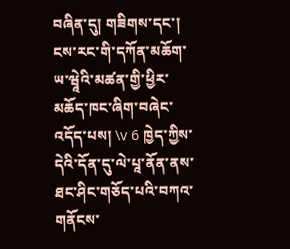བཞིན་དུ། གཟིགས་དང་། ངས་རང་གི་དཀོན་མཆོག་ཡ་ཝཱེའི་མཚན་གྱི་ཕྱིར་མཆོད་ཁང་ཞིག་བཞེང་འདོད་པས། \v 6 ཁྱེད་ཀྱིས་དེའི་དོན་དུ་ལེ་པཱ་ནོན་ནས་ཐང་ཤིང་གཅོད་པའི་བཀའ་གནོངས་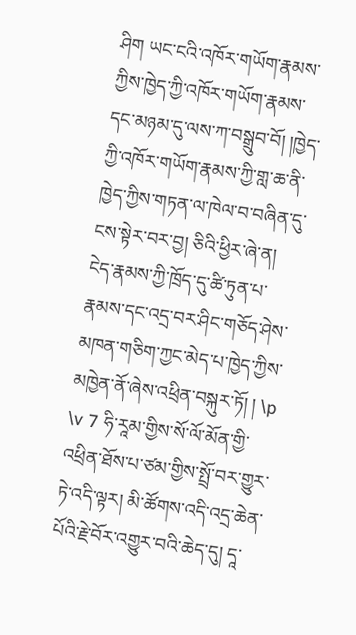ཤིག ཡང་ངའི་འཁོར་གཡོག་རྣམས་ཀྱིས་ཁྱེད་ཀྱི་འཁོར་གཡོག་རྣམས་དང་མཉམ་དུ་ལས་ཀ་བསྒྲུབ་བོ། །ཁྱེད་ཀྱི་འཁོར་གཡོག་རྣམས་ཀྱི་གླ་ཆ་ནི་ཁྱེད་ཀྱིས་གཏན་ལ་ཁེལ་བ་བཞིན་དུ་ངས་སྟེར་བར་བྱ། ཅིའི་ཕྱིར་ཞེ་ན། ངེད་རྣམས་ཀྱི་ཁྲོད་དུ་ཚི་ཏུན་པ་རྣམས་དང་འདྲ་བར་ཤིང་གཅོད་ཤེས་མཁན་གཅིག་ཀྱང་མེད་པ་ཁྱེད་ཀྱིས་མཁྱེན་ནོ་ཞེས་འཕྲིན་བསྐུར་ཏོ། ། \p \v 7 ཧི་རཱམ་གྱིས་སོ་ལོ་མོན་གྱི་འཕྲིན་ཐོས་པ་ཙམ་གྱིས་སྤྲོ་བར་གྱུར་ཏེ་འདི་ལྟར། མི་ཚོགས་འདི་འདྲ་ཆེན་པོའི་རྗེ་བོར་འགྱུར་བའི་ཆེད་དུ། དཱ་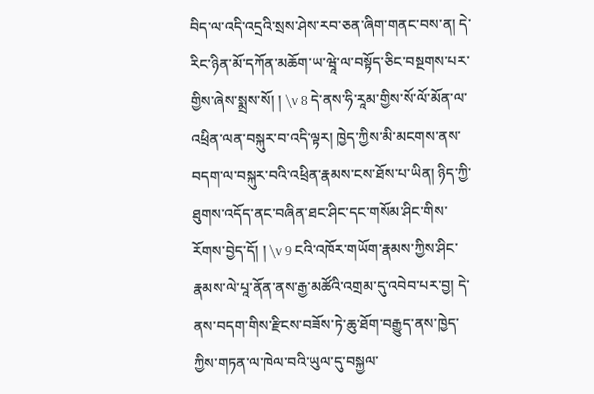བིད་ལ་འདི་འདྲའི་སྲས་ཤེས་རབ་ཅན་ཞིག་གནང་བས་ན། དེ་རིང་ཉིན་མོ་དཀོན་མཆོག་ཡ་ཝཱེ་ལ་བསྟོད་ཅིང་བསྔགས་པར་གྱིས་ཞེས་སྨྲས་སོ། ། \v 8 དེ་ནས་ཧི་རཱམ་གྱིས་སོ་ལོ་མོན་ལ་འཕྲིན་ལན་བསྐུར་བ་འདི་ལྟར། ཁྱེད་ཀྱིས་མི་མངགས་ནས་བདག་ལ་བསྐུར་བའི་འཕྲིན་རྣམས་ངས་ཐོས་པ་ཡིན། ཉིད་ཀྱི་ཐུགས་འདོད་ནང་བཞིན་ཐང་ཤིང་དང་གསོམ་ཤིང་གིས་རོགས་བྱེད་དོ། ། \v 9 ངའི་འཁོར་གཡོག་རྣམས་ཀྱིས་ཤིང་རྣམས་ལེ་པཱ་ནོན་ནས་རྒྱ་མཚོའི་འགྲམ་དུ་འབེབ་པར་བྱ། དེ་ནས་བདག་གིས་རྫིངས་བཟོས་ཏེ་ཆུ་ཐོག་བརྒྱུད་ནས་ཁྱེད་ཀྱིས་གཏན་ལ་ཁེལ་བའི་ཡུལ་དུ་བསྐྱལ་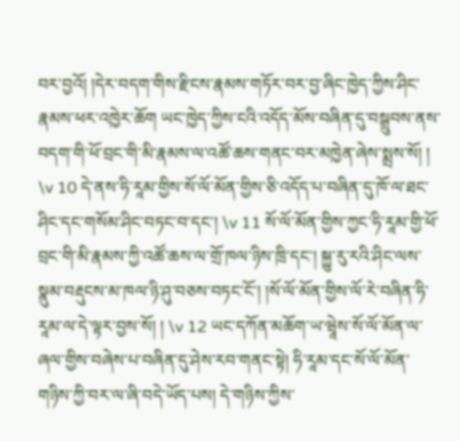བར་བྱའོ། །དེར་བདག་གིས་རྫིངས་རྣམས་གཏོར་བར་བྱ་ཞིང་ཁྱེད་ཀྱིས་ཤིང་རྣམས་ཕར་འཁྱེར་ཆོག ཡང་ཁྱེད་ཀྱིས་ངའི་འདོད་མོས་བཞིན་དུ་བསྒྲུབས་ནས་བདག་གི་ཕོ་བྲང་གི་མི་རྣམས་ལ་འཚོ་ཆས་གནང་བར་མཁྱེན་ཞེས་སྨྲས་སོ། ། \v 10 དེ་ནས་ཧི་རཱམ་གྱིས་སོ་ལོ་མོན་གྱིས་ཅི་འདོད་པ་བཞིན་དུ་ཁོ་ལ་ཐང་ཤིང་དང་གསོམ་ཤིང་བཏང་བ་དང་། \v 11 སོ་ལོ་མོན་གྱིས་ཀྱང་ཧི་རཱམ་གྱི་ཕོ་བྲང་གི་མི་རྣམས་ཀྱི་འཚོ་ཆས་ལ་གྲོ་ཁལ་ཉིས་ཁྲི་དང་། སྐྱུ་རུ་རའི་ཤིང་ལས་སྣུམ་བརྡུངས་མ་ཁལ་ཉི་ཤུ་བཅས་བཏང་ངོ་། །སོ་ལོ་མོན་གྱིས་ལོ་རེ་བཞིན་ཧི་རཱམ་ལ་དེ་ལྟར་བྱས་སོ། ། \v 12 ཡང་དཀོན་མཆོག་ཡ་ཝཱེས་སོ་ལོ་མོན་ལ་ཞལ་གྱིས་བཞེས་པ་བཞིན་དུ་ཤེས་རབ་གནང་སྟེ། ཧི་རཱམ་དང་སོ་ལོ་མོན་གཉིས་ཀྱི་བར་ལ་ཞི་བདེ་ཡོད་པས། དེ་གཉིས་ཀྱིས་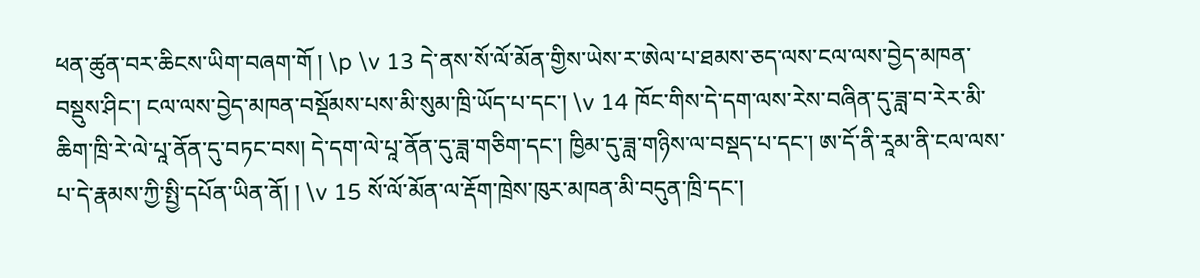ཕན་ཚུན་བར་ཆིངས་ཡིག་བཞག་གོ ། \p \v 13 དེ་ནས་སོ་ལོ་མོན་གྱིས་ཡེས་ར་ཨེལ་པ་ཐམས་ཅད་ལས་ངལ་ལས་བྱེད་མཁན་བསྡུས་ཤིང་། ངལ་ལས་བྱེད་མཁན་བསྡོམས་པས་མི་སུམ་ཁྲི་ཡོད་པ་དང་། \v 14 ཁོང་གིས་དེ་དག་ལས་རེས་བཞིན་དུ་ཟླ་བ་རེར་མི་ཆིག་ཁྲི་རེ་ལེ་པཱ་ནོན་དུ་བཏང་བས། དེ་དག་ལེ་པཱ་ནོན་དུ་ཟླ་གཅིག་དང་། ཁྱིམ་དུ་ཟླ་གཉིས་ལ་བསྡད་པ་དང་། ཨ་དོ་ནི་རཱམ་ནི་ངལ་ལས་པ་དེ་རྣམས་ཀྱི་སྤྱི་དཔོན་ཡིན་ནོ། ། \v 15 སོ་ལོ་མོན་ལ་རྡོག་ཁྲེས་ཁུར་མཁན་མི་བདུན་ཁྲི་དང་།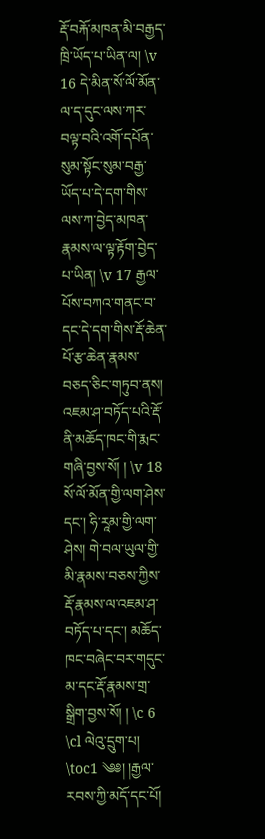རྡོ་བརྐོ་མཁན་མི་བརྒྱད་ཁྲི་ཡོད་པ་ཡིན་ལ། \v 16 དེ་མིན་སོ་ལོ་མོན་ལ་ད་དུང་ལས་ཀར་བལྟ་བའི་འགོ་དཔོན་སུམ་སྟོང་སུམ་བརྒྱ་ཡོད་པ་དེ་དག་གིས་ལས་ཀ་བྱེད་མཁན་རྣམས་ལ་ལྟ་རྟོག་བྱེད་པ་ཡིན། \v 17 རྒྱལ་པོས་བཀའ་གནང་བ་དང་དེ་དག་གིས་རྡོ་ཆེན་པོ་རྩ་ཆེན་རྣམས་བཅད་ཅིང་གཏུབ་ནས། འཇམ་ཤ་བཏོད་པའི་རྡོ་ནི་མཆོད་ཁང་གི་རྨང་གཞི་བྱས་སོ། ། \v 18 སོ་ལོ་མོན་གྱི་ལག་ཤེས་དང་། ཧི་རཱམ་གྱི་ལག་ཤེས། གེ་བལ་ཡུལ་གྱི་མི་རྣམས་བཅས་ཀྱིས་རྡོ་རྣམས་ལ་འཇམ་ཤ་བཏོད་པ་དང་། མཆོད་ཁང་བཞེང་བར་གདུང་མ་དང་རྡོ་རྣམས་གྲ་སྒྲིག་བྱས་སོ། ། \c 6 \cl ལེའུ་དྲུག་པ། \toc1 ༄༅། །རྒྱལ་རབས་ཀྱི་མདོ་དང་པོ།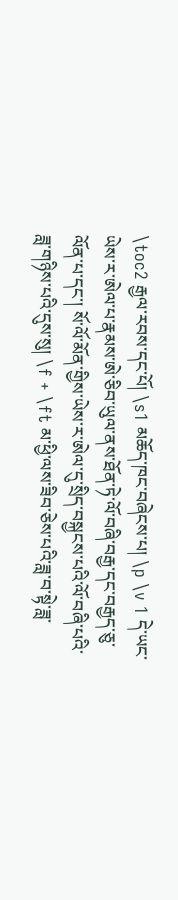\toc2 རྒྱལ་རབས་དང་པོ། \s1 མཆོད་ཁང་བཞེངས་པ། \p \v 1 དེ་ཡང་ཡེས་ར་ཨེལ་པ་རྣམས་ཨེ་ཅིབ་ཡུལ་ནས་ཐོན་ཏེ་ལོ་བཞི་བརྒྱ་དང་བརྒྱད་ཅུ་ལོན་པ་དང་། སོ་ལོ་མོན་གྱིས་ཡེས་ར་ཨེལ་དུ་སྲིད་བསྐྱངས་པའི་ལོ་བཞི་པའི་ཟླ་གཉིས་པའི་དུས་སུ། \f + \ft མ་ཕྱི་ལས་ཟིབ་ཅེས་པའི་ཟླ་བ་སྟེ་ཟླ་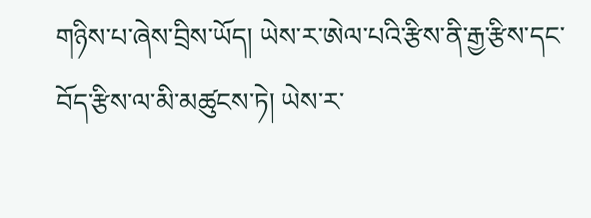གཉིས་པ་ཞེས་བྲིས་ཡོད། ཡེས་ར་ཨེལ་པའི་རྩིས་ནི་རྒྱ་རྩིས་དང་བོད་རྩིས་ལ་མི་མཚུངས་ཏེ། ཡེས་ར་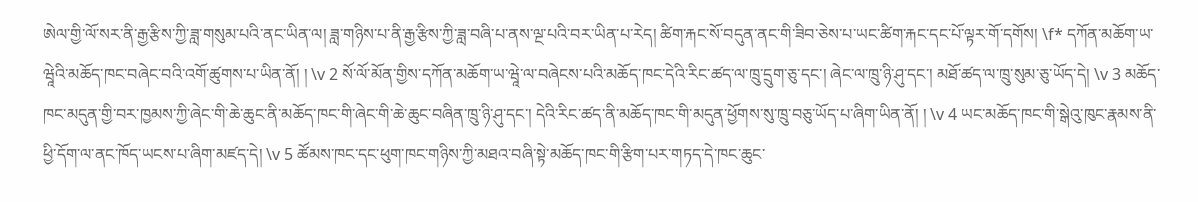ཨེལ་གྱི་ལོ་སར་ནི་རྒྱ་རྩིས་ཀྱི་ཟླ་གསུམ་པའི་ནང་ཡིན་ལ། ཟླ་གཉིས་པ་ནི་རྒྱ་རྩིས་ཀྱི་ཟླ་བཞི་པ་ནས་ལྔ་པའི་བར་ཡིན་པ་རེད། ཚིག་རྐང་སོ་བདུན་ནང་གི་ཟིབ་ཅེས་པ་ཡང་ཚིག་རྐང་དང་པོ་ལྟར་གོ་དགོས། \f* དཀོན་མཆོག་ཡ་ཝཱེའི་མཆོད་ཁང་བཞེང་བའི་འགོ་ཚུགས་པ་ཡིན་ནོ། ། \v 2 སོ་ལོ་མོན་གྱིས་དཀོན་མཆོག་ཡ་ཝཱེ་ལ་བཞེངས་པའི་མཆོད་ཁང་དེའི་རིང་ཚད་ལ་ཁྲུ་དྲུག་ཅུ་དང་། ཞེང་ལ་ཁྲུ་ཉི་ཤུ་དང་། མཐོ་ཚད་ལ་ཁྲུ་སུམ་ཅུ་ཡོད་དེ། \v 3 མཆོད་ཁང་མདུན་གྱི་བར་ཁྱམས་ཀྱི་ཞེང་གི་ཆེ་ཆུང་ནི་མཆོད་ཁང་གི་ཞེང་གི་ཆེ་ཆུང་བཞིན་ཁྲུ་ཉི་ཤུ་དང་། དེའི་རིང་ཚད་ནི་མཆོད་ཁང་གི་མདུན་ཕྱོགས་སུ་ཁྲུ་བཅུ་ཡོད་པ་ཞིག་ཡིན་ནོ། ། \v 4 ཡང་མཆོད་ཁང་གི་སྒེའུ་ཁུང་རྣམས་ནི་ཕྱི་དོག་ལ་ནང་ཁོད་ཡངས་པ་ཞིག་མཛད་དེ། \v 5 ཚོམས་ཁང་དང་ཕུག་ཁང་གཉིས་ཀྱི་མཐའ་བཞི་སྟེ་མཆོད་ཁང་གི་རྩིག་པར་གཏད་དེ་ཁང་ཆུང་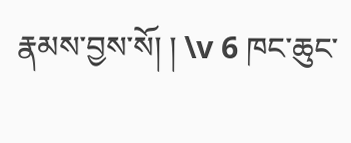རྣམས་བྱས་སོ། ། \v 6 ཁང་ཆུང་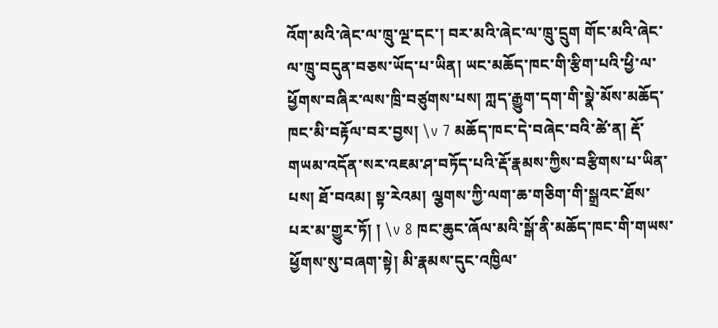འོག་མའི་ཞེང་ལ་ཁྲུ་ལྔ་དང་། བར་མའི་ཞེང་ལ་ཁྲུ་དྲུག གོང་མའི་ཞེང་ལ་ཁྲུ་བདུན་བཅས་ཡོད་པ་ཡིན། ཡང་མཆོད་ཁང་གི་རྩིག་པའི་ཕྱི་ལ་ཕྱོགས་བཞིར་ལས་ཁྲི་བཙུགས་པས། ཀླད་རྒྱུག་དག་གི་སྣེ་མོས་མཆོད་ཁང་མི་བརྟོལ་བར་བྱས། \v 7 མཆོད་ཁང་དེ་བཞེང་བའི་ཚེ་ན། རྡོ་གཡམ་འདོན་སར་འཇམ་ཤ་བཏོད་པའི་རྡོ་རྣམས་ཀྱིས་བརྩིགས་པ་ཡིན་པས། ཐོ་བའམ། སྟ་རེའམ། ལྕགས་ཀྱི་ལག་ཆ་གཅིག་གི་སྒྲའང་ཐོས་པར་མ་གྱུར་ཏོ། ། \v 8 ཁང་ཆུང་ཞོལ་མའི་སྒོ་ནི་མཆོད་ཁང་གི་གཡས་ཕྱོགས་སུ་བཞག་སྟེ། མི་རྣམས་དུང་འཁྱིལ་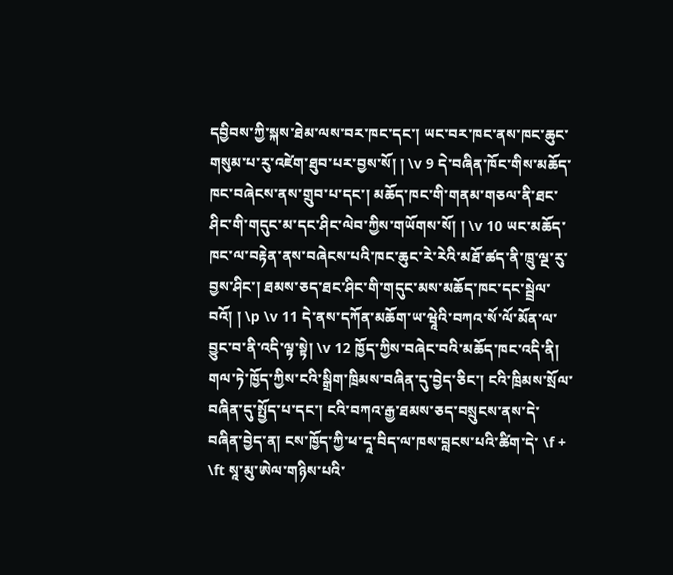དབྱིབས་ཀྱི་སྐས་ཐེམ་ལས་བར་ཁང་དང་། ཡང་བར་ཁང་ནས་ཁང་ཆུང་གསུམ་པ་རུ་འཛེག་ཐུབ་པར་བྱས་སོ། ། \v 9 དེ་བཞིན་ཁོང་གིས་མཆོད་ཁང་བཞེངས་ནས་གྲུབ་པ་དང་། མཆོད་ཁང་གི་གནམ་གཅལ་ནི་ཐང་ཤིང་གི་གདུང་མ་དང་ཤིང་ལེབ་ཀྱིས་གཡོགས་སོ། ། \v 10 ཡང་མཆོད་ཁང་ལ་བརྟེན་ནས་བཞེངས་པའི་ཁང་ཆུང་རེ་རེའི་མཐོ་ཚད་ནི་ཁྲུ་ལྔ་རུ་བྱས་ཤིང་། ཐམས་ཅད་ཐང་ཤིང་གི་གདུང་མས་མཆོད་ཁང་དང་སྦྲེལ་བའོ། ། \p \v 11 དེ་ནས་དཀོན་མཆོག་ཡ་ཝཱེའི་བཀའ་སོ་ལོ་མོན་ལ་བྱུང་བ་ནི་འདི་ལྟ་སྟེ། \v 12 ཁྱོད་ཀྱིས་བཞེང་བའི་མཆོད་ཁང་འདི་ནི། གལ་ཏེ་ཁྱོད་ཀྱིས་ངའི་སྒྲིག་ཁྲིམས་བཞིན་དུ་བྱེད་ཅིང་། ངའི་ཁྲིམས་སྲོལ་བཞིན་དུ་སྤྱོད་པ་དང་། ངའི་བཀའ་རྒྱ་ཐམས་ཅད་བསྲུངས་ནས་དེ་བཞིན་བྱེད་ན། ངས་ཁྱོད་ཀྱི་ཕ་དཱ་བིད་ལ་ཁས་བླངས་པའི་ཚིག་དེ་ \f + \ft སཱ་མུ་ཨེལ་གཉིས་པའི་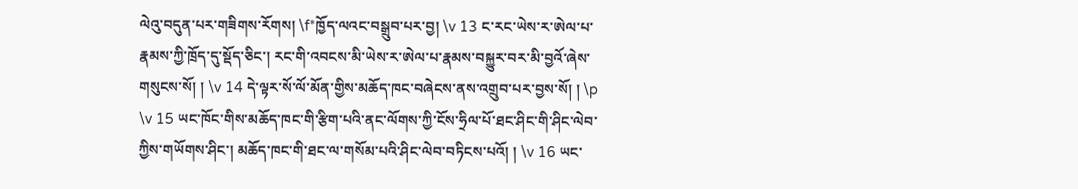ལེའུ་བདུན་པར་གཟིགས་རོགས། \f*ཁྱོད་ལའང་བསྒྲུབ་པར་བྱ། \v 13 ང་རང་ཡེས་ར་ཨེལ་པ་རྣམས་ཀྱི་ཁྲོད་དུ་སྡོད་ཅིང་། རང་གི་འབངས་མི་ཡེས་ར་ཨེལ་པ་རྣམས་བསྐྱུར་བར་མི་བྱའོ་ཞེས་གསུངས་སོ། ། \v 14 དེ་ལྟར་སོ་ལོ་མོན་གྱིས་མཆོད་ཁང་བཞེངས་ནས་འགྲུབ་པར་བྱས་སོ། ། \p \v 15 ཡང་ཁོང་གིས་མཆོད་ཁང་གི་རྩིག་པའི་ནང་ལོགས་ཀྱི་ངོས་ཧྲིལ་པོ་ཐང་ཤིང་གི་ཤིང་ལེབ་ཀྱིས་གཡོགས་ཤིང་། མཆོད་ཁང་གི་ཐང་ལ་གསོམ་པའི་ཤིང་ལེབ་བཏིངས་པའོ། ། \v 16 ཡང་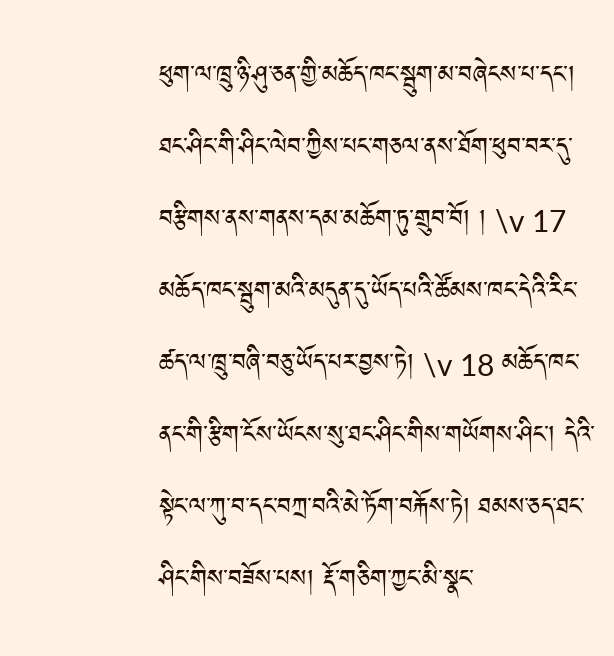ཕུག་ལ་ཁྲུ་ཉི་ཤུ་ཅན་གྱི་མཆོད་ཁང་སྦུག་མ་བཞེངས་པ་དང་། ཐང་ཤིང་གི་ཤིང་ལེབ་ཀྱིས་པང་གཅལ་ནས་ཐོག་ཕུབ་བར་དུ་བརྩིགས་ནས་གནས་དམ་མཆོག་ཏུ་གྲུབ་བོ། ། \v 17 མཆོད་ཁང་སྦུག་མའི་མདུན་དུ་ཡོད་པའི་ཚོམས་ཁང་དེའི་རིང་ཚད་ལ་ཁྲུ་བཞི་བཅུ་ཡོད་པར་བྱས་ཏེ། \v 18 མཆོད་ཁང་ནང་གི་རྩིག་ངོས་ཡོངས་སུ་ཐང་ཤིང་གིས་གཡོགས་ཤིང་། དེའི་སྟེང་ལ་ཀུ་བ་དང་བཀྲ་བའི་མེ་ཏོག་བརྐོས་ཏེ། ཐམས་ཅད་ཐང་ཤིང་གིས་བཟོས་པས། རྡོ་གཅིག་ཀྱང་མི་སྣང་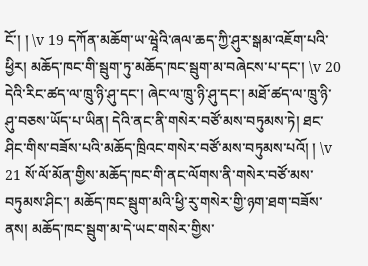ངོ་། ། \v 19 དཀོན་མཆོག་ཡ་ཝཱེའི་ཞལ་ཆད་ཀྱི་ཤུར་སྒམ་འཇོག་པའི་ཕྱིར། མཆོད་ཁང་གི་སྦུག་ཏུ་མཆོད་ཁང་སྦུག་མ་བཞེངས་པ་དང་། \v 20 དེའི་རིང་ཚད་ལ་ཁྲུ་ཉི་ཤུ་དང་། ཞེང་ལ་ཁྲུ་ཉི་ཤུ་དང་། མཐོ་ཚད་ལ་ཁྲུ་ཉི་ཤུ་བཅས་ཡོད་པ་ཡིན། དེའི་ནང་ནི་གསེར་བཙོ་མས་བཏུམས་ཏེ། ཐང་ཤིང་གིས་བཟོས་པའི་མཆོད་ཁྲིའང་གསེར་བཙོ་མས་བཏུམས་པའོ། ། \v 21 སོ་ལོ་མོན་གྱིས་མཆོད་ཁང་གི་ནང་ལོགས་ནི་གསེར་བཙོ་མས་བཏུམས་ཤིང་། མཆོད་ཁང་སྦུག་མའི་ཕྱི་རུ་གསེར་གྱི་ཉག་ཐག་བཟོས་ནས། མཆོད་ཁང་སྦུག་མ་དེ་ཡང་གསེར་གྱིས་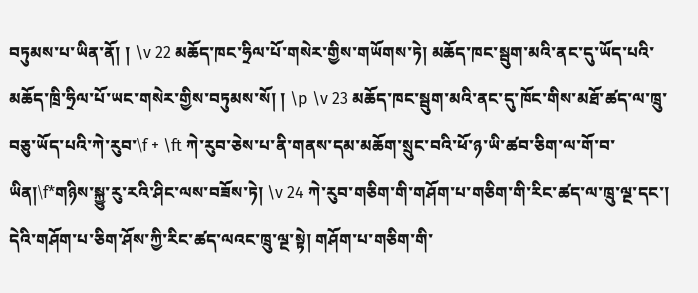བཏུམས་པ་ཡིན་ནོ། ། \v 22 མཆོད་ཁང་ཧྲིལ་པོ་གསེར་གྱིས་གཡོགས་ཏེ། མཆོད་ཁང་སྦུག་མའི་ནང་དུ་ཡོད་པའི་མཆོད་ཁྲི་ཧྲིལ་པོ་ཡང་གསེར་གྱིས་བཏུམས་སོ། ། \p \v 23 མཆོད་ཁང་སྦུག་མའི་ནང་དུ་ཁོང་གིས་མཐོ་ཚད་ལ་ཁྲུ་བཅུ་ཡོད་པའི་ཀེ་རུབ་\f + \ft ཀེ་རུབ་ཅེས་པ་ནི་གནས་དམ་མཆོག་སྲུང་བའི་ཕོ་ཉ་ཡི་ཚབ་ཅིག་ལ་གོ་བ་ཡིན།\f*གཉིས་སྐྱུ་རུ་རའི་ཤིང་ལས་བཟོས་ཏེ། \v 24 ཀེ་རུབ་གཅིག་གི་གཤོག་པ་གཅིག་གི་རིང་ཚད་ལ་ཁྲུ་ལྔ་དང་། དེའི་གཤོག་པ་ཅིག་ཤོས་ཀྱི་རིང་ཚད་ལའང་ཁྲུ་ལྔ་སྟེ། གཤོག་པ་གཅིག་གི་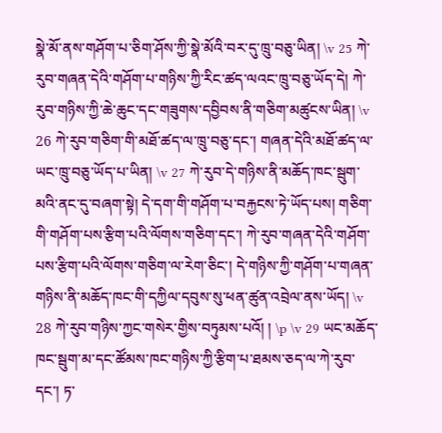སྣེ་མོ་ནས་གཤོག་པ་ཅིག་ཤོས་ཀྱི་སྣེ་མོའི་བར་དུ་ཁྲུ་བཅུ་ཡིན། \v 25 ཀེ་རུབ་གཞན་དེའི་གཤོག་པ་གཉིས་ཀྱི་རིང་ཚད་ལའང་ཁྲུ་བཅུ་ཡོད་དེ། ཀེ་རུབ་གཉིས་ཀྱི་ཆེ་ཆུང་དང་གཟུགས་དབྱིབས་ནི་གཅིག་མཚུངས་ཡིན། \v 26 ཀེ་རུབ་གཅིག་གི་མཐོ་ཚད་ལ་ཁྲུ་བཅུ་དང་། གཞན་དེའི་མཐོ་ཚད་ལ་ཡང་ཁྲུ་བཅུ་ཡོད་པ་ཡིན། \v 27 ཀེ་རུབ་དེ་གཉིས་ནི་མཆོད་ཁང་སྦུག་མའི་ནང་དུ་བཞག་སྟེ། དེ་དག་གི་གཤོག་པ་བརྐྱངས་ཏེ་ཡོད་པས། གཅིག་གི་གཤོག་པས་རྩིག་པའི་ལོགས་གཅིག་དང་། ཀེ་རུབ་གཞན་དེའི་གཤོག་པས་རྩིག་པའི་ལོགས་གཅིག་ལ་རེག་ཅིང་། དེ་གཉིས་ཀྱི་གཤོག་པ་གཞན་གཉིས་ནི་མཆོད་ཁང་གི་དཀྱིལ་དབུས་སུ་ཕན་ཚུན་འབྲེལ་ནས་ཡོད། \v 28 ཀེ་རུབ་གཉིས་ཀྱང་གསེར་གྱིས་བཏུམས་པའོ། ། \p \v 29 ཡང་མཆོད་ཁང་སྦུག་མ་དང་ཚོམས་ཁང་གཉིས་ཀྱི་རྩིག་པ་ཐམས་ཅད་ལ་ཀེ་རུབ་དང་། ཏ་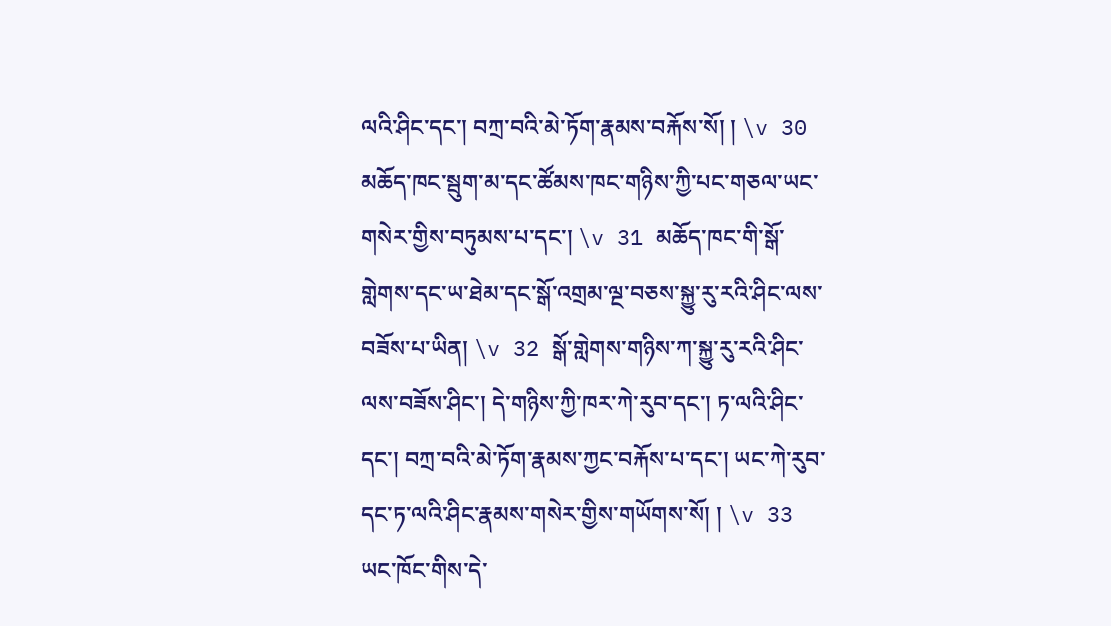ལའི་ཤིང་དང་། བཀྲ་བའི་མེ་ཏོག་རྣམས་བརྐོས་སོ། ། \v 30 མཆོད་ཁང་སྦུག་མ་དང་ཚོམས་ཁང་གཉིས་ཀྱི་པང་གཅལ་ཡང་གསེར་གྱིས་བཏུམས་པ་དང་། \v 31 མཆོད་ཁང་གི་སྒོ་གླེགས་དང་ཡ་ཐེམ་དང་སྒོ་འགྲམ་ལྔ་བཅས་སྐྱུ་རུ་རའི་ཤིང་ལས་བཟོས་པ་ཡིན། \v 32 སྒོ་གླེགས་གཉིས་ཀ་སྐྱུ་རུ་རའི་ཤིང་ལས་བཟོས་ཤིང་། དེ་གཉིས་ཀྱི་ཁར་ཀེ་རུབ་དང་། ཏ་ལའི་ཤིང་དང་། བཀྲ་བའི་མེ་ཏོག་རྣམས་ཀྱང་བརྐོས་པ་དང་། ཡང་ཀེ་རུབ་དང་ཏ་ལའི་ཤིང་རྣམས་གསེར་གྱིས་གཡོགས་སོ། ། \v 33 ཡང་ཁོང་གིས་དེ་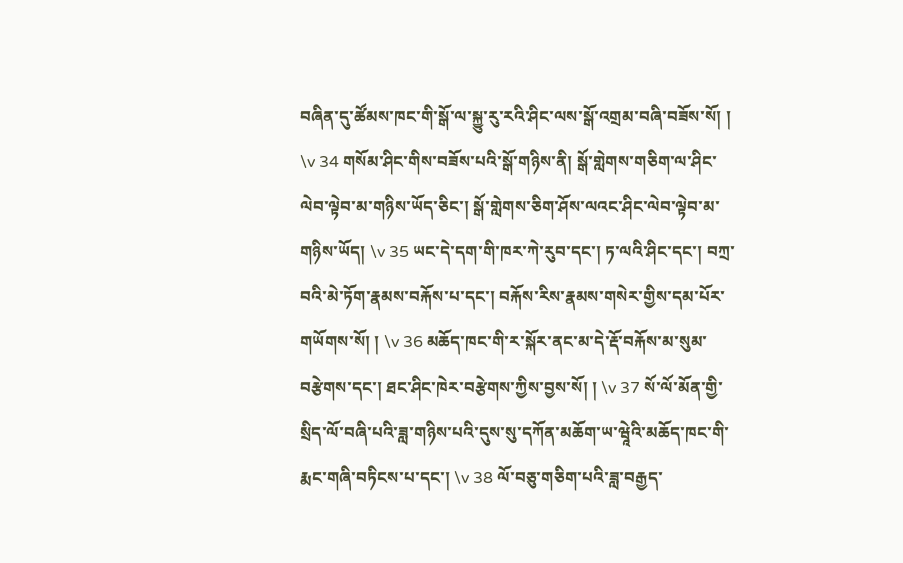བཞིན་དུ་ཚོམས་ཁང་གི་སྒོ་ལ་སྐྱུ་རུ་རའི་ཤིང་ལས་སྒོ་འགྲམ་བཞི་བཟོས་སོ། ། \v 34 གསོམ་ཤིང་གིས་བཟོས་པའི་སྒོ་གཉིས་ནི། སྒོ་གླེགས་གཅིག་ལ་ཤིང་ལེབ་ལྟེབ་མ་གཉིས་ཡོད་ཅིང་། སྒོ་གླེགས་ཅིག་ཤོས་ལའང་ཤིང་ལེབ་ལྟེབ་མ་གཉིས་ཡོད། \v 35 ཡང་དེ་དག་གི་ཁར་ཀེ་རུབ་དང་། ཏ་ལའི་ཤིང་དང་། བཀྲ་བའི་མེ་ཏོག་རྣམས་བརྐོས་པ་དང་། བརྐོས་རིས་རྣམས་གསེར་གྱིས་དམ་པོར་གཡོགས་སོ། ། \v 36 མཆོད་ཁང་གི་ར་སྐོར་ནང་མ་དེ་རྡོ་བརྐོས་མ་སུམ་བརྩེགས་དང་། ཐང་ཤིང་ཁེར་བརྩེགས་ཀྱིས་བྱས་སོ། ། \v 37 སོ་ལོ་མོན་གྱི་སྲིད་ལོ་བཞི་པའི་ཟླ་གཉིས་པའི་དུས་སུ་དཀོན་མཆོག་ཡ་ཝཱེའི་མཆོད་ཁང་གི་རྨང་གཞི་བཏིངས་པ་དང་། \v 38 ལོ་བཅུ་གཅིག་པའི་ཟླ་བརྒྱད་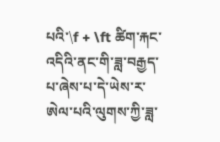པའི་\f + \ft ཚིག་རྐང་འདིའི་ནང་གི་ཟླ་བརྒྱད་པ་ཞེས་པ་དེ་ཡེས་ར་ཨེལ་པའི་ལུགས་ཀྱི་ཟླ་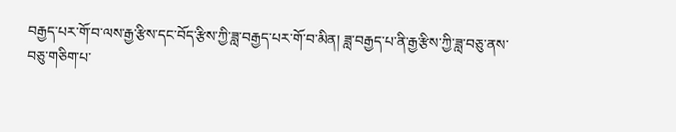བརྒྱད་པར་གོ་བ་ལས་རྒྱ་རྩིས་དང་བོད་རྩིས་ཀྱི་ཟླ་བརྒྱད་པར་གོ་བ་མིན། ཟླ་བརྒྱད་པ་ནི་རྒྱ་རྩིས་ཀྱི་ཟླ་བཅུ་ནས་བཅུ་གཅིག་པ་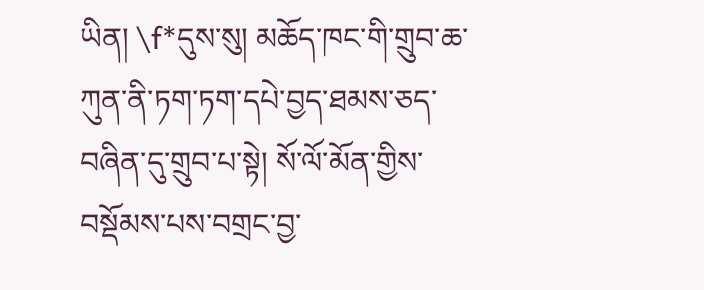ཡིན། \f*དུས་སུ། མཆོད་ཁང་གི་གྲུབ་ཆ་ཀུན་ནི་ཏག་ཏག་དཔེ་བྱད་ཐམས་ཅད་བཞིན་དུ་གྲུབ་པ་སྟེ། སོ་ལོ་མོན་གྱིས་བསྡོམས་པས་བགྲང་བྱ་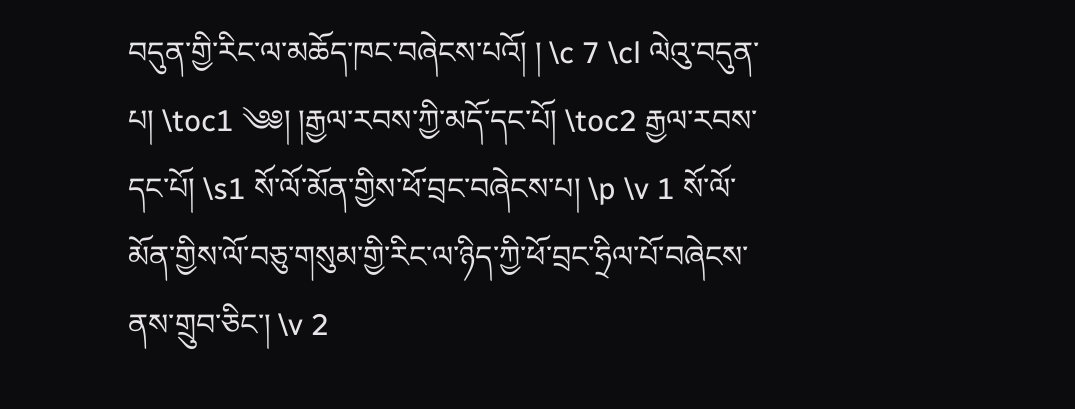བདུན་གྱི་རིང་ལ་མཆོད་ཁང་བཞེངས་པའོ། ། \c 7 \cl ལེའུ་བདུན་པ། \toc1 ༄༅། །རྒྱལ་རབས་ཀྱི་མདོ་དང་པོ། \toc2 རྒྱལ་རབས་དང་པོ། \s1 སོ་ལོ་མོན་གྱིས་ཕོ་བྲང་བཞེངས་པ། \p \v 1 སོ་ལོ་མོན་གྱིས་ལོ་བཅུ་གསུམ་གྱི་རིང་ལ་ཉིད་ཀྱི་ཕོ་བྲང་ཧྲིལ་པོ་བཞེངས་ནས་གྲུབ་ཅིང་། \v 2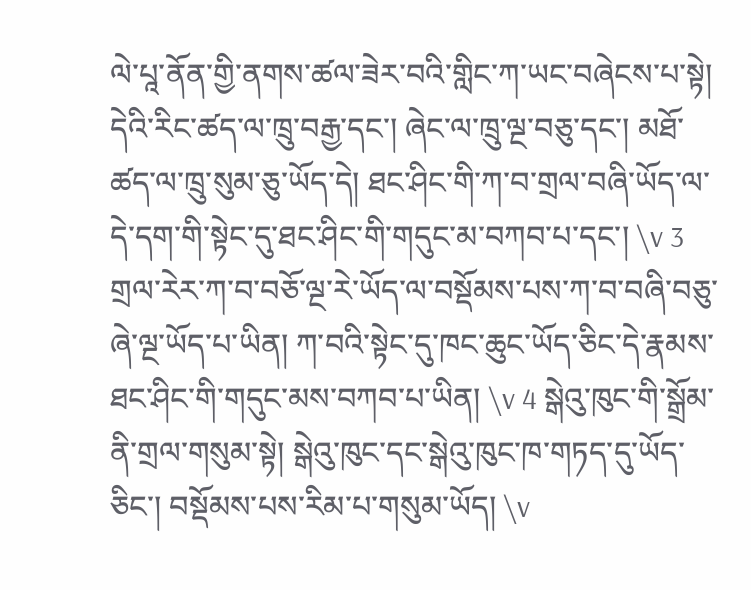ལེ་པཱ་ནོན་གྱི་ནགས་ཚལ་ཟེར་བའི་གླིང་ཀ་ཡང་བཞེངས་པ་སྟེ། དེའི་རིང་ཚད་ལ་ཁྲུ་བརྒྱ་དང་། ཞེང་ལ་ཁྲུ་ལྔ་བཅུ་དང་། མཐོ་ཚད་ལ་ཁྲུ་སུམ་ཅུ་ཡོད་དེ། ཐང་ཤིང་གི་ཀ་བ་གྲལ་བཞི་ཡོད་ལ་དེ་དག་གི་སྟེང་དུ་ཐང་ཤིང་གི་གདུང་མ་བཀབ་པ་དང་། \v 3 གྲལ་རེར་ཀ་བ་བཅོ་ལྔ་རེ་ཡོད་ལ་བསྡོམས་པས་ཀ་བ་བཞི་བཅུ་ཞེ་ལྔ་ཡོད་པ་ཡིན། ཀ་བའི་སྟེང་དུ་ཁང་ཆུང་ཡོད་ཅིང་དེ་རྣམས་ཐང་ཤིང་གི་གདུང་མས་བཀབ་པ་ཡིན། \v 4 སྒེའུ་ཁུང་གི་སྒྲོམ་ནི་གྲལ་གསུམ་སྟེ། སྒེའུ་ཁུང་དང་སྒེའུ་ཁུང་ཁ་གཏད་དུ་ཡོད་ཅིང་། བསྡོམས་པས་རིམ་པ་གསུམ་ཡོད། \v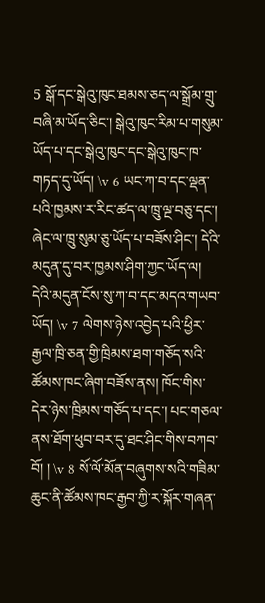5 སྒོ་དང་སྒེའུ་ཁུང་ཐམས་ཅད་ལ་སྒྲོམ་གྲུ་བཞི་མ་ཡོད་ཅིང་། སྒེའུ་ཁུང་རིམ་པ་གསུམ་ཡོད་པ་དང་སྒེའུ་ཁུང་དང་སྒེའུ་ཁུང་ཁ་གཏད་དུ་ཡོད། \v 6 ཡང་ཀ་བ་དང་ལྡན་པའི་ཁྱམས་ར་རིང་ཚད་ལ་ཁྲུ་ལྔ་བཅུ་དང་། ཞེང་ལ་ཁྲུ་སུམ་ཅུ་ཡོད་པ་བཟོས་ཤིང་། དེའི་མདུན་དུ་བར་ཁྱམས་ཤིག་ཀྱང་ཡོད་ལ། དེའི་མདུན་ངོས་སུ་ཀ་བ་དང་མདའ་གཡབ་ཡོད། \v 7 ལེགས་ཉེས་འབྱེད་པའི་ཕྱིར་རྒྱལ་ཁྲི་ཅན་གྱི་ཁྲིམས་ཐག་གཅོད་སའི་ཚོམས་ཁང་ཞིག་བཟོས་ནས། ཁོང་གིས་དེར་ཉེས་ཁྲིམས་གཅོད་པ་དང་། པང་གཅལ་ནས་ཐོག་ཕུབ་བར་དུ་ཐང་ཤིང་གིས་བཀབ་བོ། ། \v 8 སོ་ལོ་མོན་བཞུགས་སའི་གཟིམ་ཆུང་ནི་ཚོམས་ཁང་རྒྱབ་ཀྱི་ར་སྐོར་གཞན་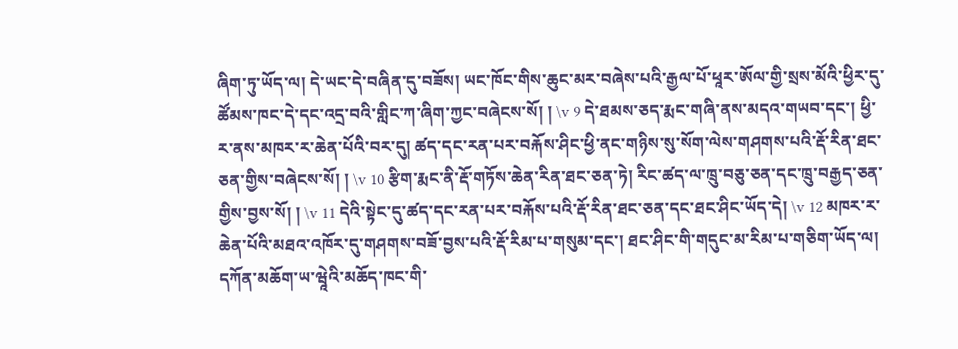ཞིག་ཏུ་ཡོད་ལ། དེ་ཡང་དེ་བཞིན་དུ་བཟོས། ཡང་ཁོང་གིས་ཆུང་མར་བཞེས་པའི་རྒྱལ་པོ་ཕཱར་ཨོལ་གྱི་སྲས་མོའི་ཕྱིར་དུ་ཚོམས་ཁང་དེ་དང་འདྲ་བའི་གླིང་ཀ་ཞིག་ཀྱང་བཞེངས་སོ། ། \v 9 དེ་ཐམས་ཅད་རྨང་གཞི་ནས་མདའ་གཡབ་དང་། ཕྱི་ར་ནས་མཁར་ར་ཆེན་པོའི་བར་དུ། ཚད་དང་རན་པར་བརྐོས་ཤིང་ཕྱི་ནང་གཉིས་སུ་སོག་ལེས་གཤགས་པའི་རྡོ་རིན་ཐང་ཅན་གྱིས་བཞེངས་སོ། ། \v 10 རྩིག་རྨང་ནི་རྡོ་གཏོས་ཆེན་རིན་ཐང་ཅན་ཏེ། རིང་ཚད་ལ་ཁྲུ་བཅུ་ཅན་དང་ཁྲུ་བརྒྱད་ཅན་གྱིས་བྱས་སོ། ། \v 11 དེའི་སྟེང་དུ་ཚད་དང་རན་པར་བརྐོས་པའི་རྡོ་རིན་ཐང་ཅན་དང་ཐང་ཤིང་ཡོད་དེ། \v 12 མཁར་ར་ཆེན་པོའི་མཐའ་འཁོར་དུ་གཤགས་བཟོ་བྱས་པའི་རྡོ་རིམ་པ་གསུམ་དང་། ཐང་ཤིང་གི་གདུང་མ་རིམ་པ་གཅིག་ཡོད་ལ། དཀོན་མཆོག་ཡ་ཝཱེའི་མཆོད་ཁང་གི་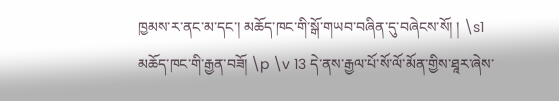ཁྱམས་ར་ནང་མ་དང་། མཆོད་ཁང་གི་སྒོ་གཡབ་བཞིན་དུ་བཞེངས་སོ། ། \s1 མཆོད་ཁང་གི་རྒྱན་བཟོ། \p \v 13 དེ་ནས་རྒྱལ་པོ་སོ་ལོ་མོན་གྱིས་ཐཱར་ཞེས་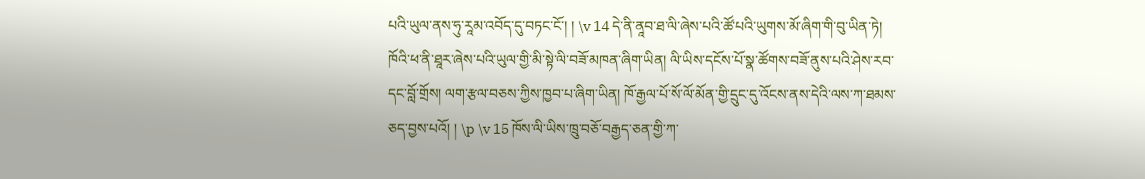པའི་ཡུལ་ནས་ཧུ་རཱམ་འབོད་དུ་བཏང་ངོ་། ། \v 14 དེ་ནི་ནཱབ་ཐ་ལི་ཞེས་པའི་ཚོ་པའི་ཡུགས་མོ་ཞིག་གི་བུ་ཡིན་ཏེ། ཁོའི་ཕ་ནི་ཐཱར་ཞེས་པའི་ཡུལ་གྱི་མི་སྟེ་ལི་བཟོ་མཁན་ཞིག་ཡིན། ལི་ཡིས་དངོས་པོ་སྣ་ཚོགས་བཟོ་ནུས་པའི་ཤེས་རབ་དང་བློ་གྲོས། ལག་རྩལ་བཅས་ཀྱིས་ཁྱབ་པ་ཞིག་ཡིན། ཁོ་རྒྱལ་པོ་སོ་ལོ་མོན་གྱི་དྲུང་དུ་འོངས་ནས་དེའི་ལས་ཀ་ཐམས་ཅད་བྱས་པའོ། ། \p \v 15 ཁོས་ལི་ཡིས་ཁྲུ་བཅོ་བརྒྱད་ཅན་གྱི་ཀ་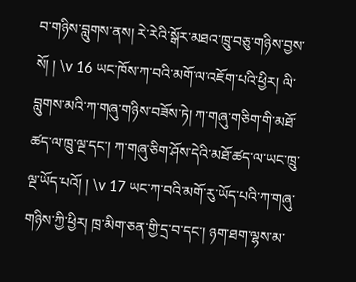བ་གཉིས་བླུགས་ནས། རེ་རེའི་སྒོར་མཐའ་ཁྲུ་བཅུ་གཉིས་བྱས་སོ། ། \v 16 ཡང་ཁོས་ཀ་བའི་མགོ་ལ་འཇོག་པའི་ཕྱིར། ལི་བླུགས་མའི་ཀ་གཞུ་གཉིས་བཟོས་ཏེ། ཀ་གཞུ་གཅིག་གི་མཐོ་ཚད་ལ་ཁྲུ་ལྔ་དང་། ཀ་གཞུ་ཅིག་ཤོས་དེའི་མཐོ་ཚད་ལ་ཡང་ཁྲུ་ལྔ་ཡོད་པའོ། ། \v 17 ཡང་ཀ་བའི་མགོ་རུ་ཡོད་པའི་ཀ་གཞུ་གཉིས་ཀྱི་ཕྱིར། ཁྲ་མིག་ཅན་གྱི་དྲ་བ་དང་། ཉག་ཐག་ལྷས་མ་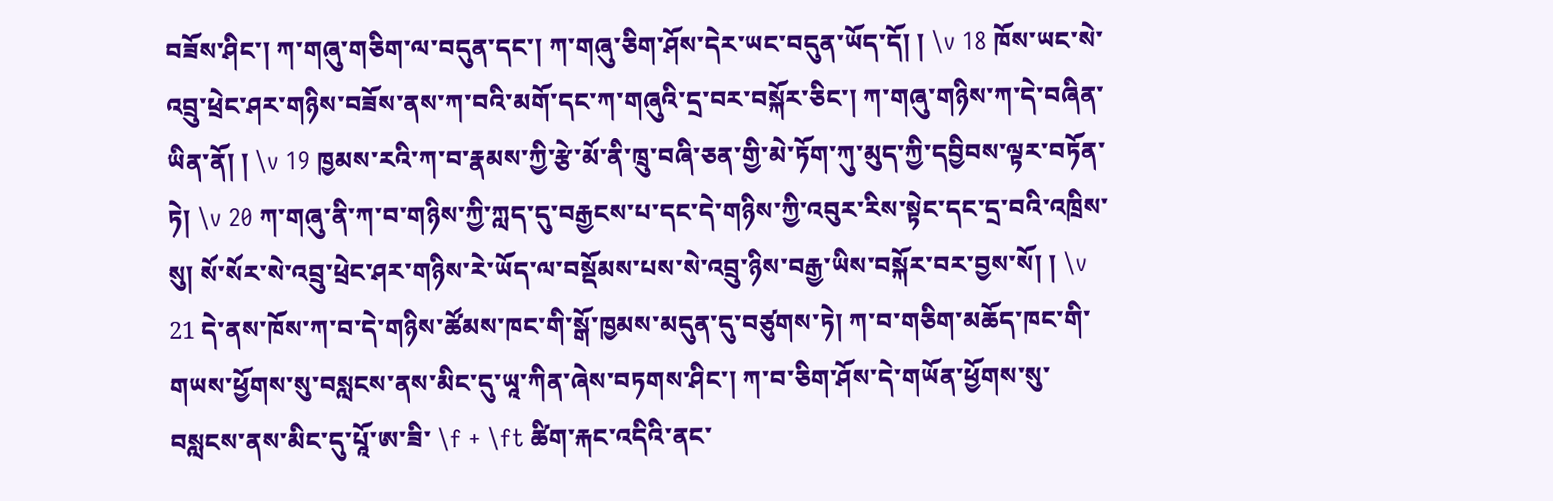བཟོས་ཤིང་། ཀ་གཞུ་གཅིག་ལ་བདུན་དང་། ཀ་གཞུ་ཅིག་ཤོས་དེར་ཡང་བདུན་ཡོད་དོ། ། \v 18 ཁོས་ཡང་སེ་འབྲུ་ཕྲེང་ཤར་གཉིས་བཟོས་ནས་ཀ་བའི་མགོ་དང་ཀ་གཞུའི་དྲ་བར་བསྐོར་ཅིང་། ཀ་གཞུ་གཉིས་ཀ་དེ་བཞིན་ཡིན་ནོ། ། \v 19 ཁྱམས་རའི་ཀ་བ་རྣམས་ཀྱི་རྩེ་མོ་ནི་ཁྲུ་བཞི་ཅན་གྱི་མེ་ཏོག་ཀུ་མུད་ཀྱི་དབྱིབས་ལྟར་བཏོན་ཏེ། \v 20 ཀ་གཞུ་ནི་ཀ་བ་གཉིས་ཀྱི་ཀླད་དུ་བརྒྱངས་པ་དང་དེ་གཉིས་ཀྱི་འབུར་རིས་སྟེང་དང་དྲ་བའི་འཁྲིས་སུ། སོ་སོར་སེ་འབྲུ་ཕྲེང་ཤར་གཉིས་རེ་ཡོད་ལ་བསྡོམས་པས་སེ་འབྲུ་ཉིས་བརྒྱ་ཡིས་བསྐོར་བར་བྱས་སོ། ། \v 21 དེ་ནས་ཁོས་ཀ་བ་དེ་གཉིས་ཚོམས་ཁང་གི་སྒོ་ཁྱམས་མདུན་དུ་བཙུགས་ཏེ། ཀ་བ་གཅིག་མཆོད་ཁང་གི་གཡས་ཕྱོགས་སུ་བསླངས་ནས་མིང་དུ་ཡཱ་ཀིན་ཞེས་བཏགས་ཤིང་། ཀ་བ་ཅིག་ཤོས་དེ་གཡོན་ཕྱོགས་སུ་བསླངས་ནས་མིང་དུ་པཱོ་ཨ་ཟི་ \f + \ft ཚིག་རྐང་འདིའི་ནང་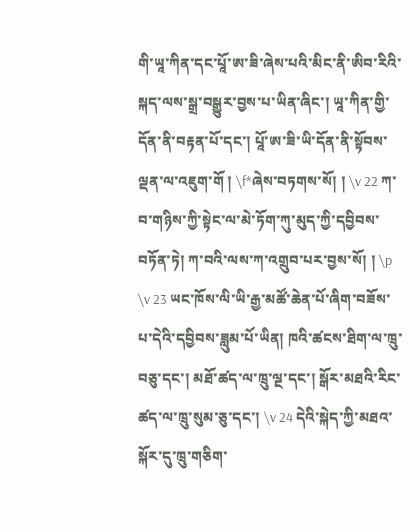གི་ཡཱ་ཀིན་དང་པཱོ་ཨ་ཟི་ཞེས་པའི་མིང་ནི་ཨིབ་རིའི་སྐད་ལས་སྒྲ་བསྒྱུར་བྱས་པ་ཡིན་ཞིང་། ཡཱ་ཀིན་གྱི་དོན་ནི་བརྟན་པོ་དང་། པཱོ་ཨ་ཟི་ཡི་དོན་ནི་སྟོབས་ལྡན་ལ་འཇུག་གོ ། \f*ཞེས་བཏགས་སོ། ། \v 22 ཀ་བ་གཉིས་ཀྱི་སྟེང་ལ་མེ་ཏོག་ཀུ་མུད་ཀྱི་དབྱིབས་བཏོན་ཏེ། ཀ་བའི་ལས་ཀ་འགྲུབ་པར་བྱས་སོ། ། \p \v 23 ཡང་ཁོས་ལི་ཡི་རྒྱ་མཚོ་ཆེན་པོ་ཞིག་བཟོས་པ་དེའི་དབྱིབས་ཟླུམ་པོ་ཡིན། ཁའི་ཚངས་ཐིག་ལ་ཁྲུ་བཅུ་དང་། མཐོ་ཚད་ལ་ཁྲུ་ལྔ་དང་། སྒོར་མཐའི་རིང་ཚད་ལ་ཁྲུ་སུམ་ཅུ་དང་། \v 24 དེའི་སྐེད་ཀྱི་མཐའ་སྐོར་དུ་ཁྲུ་གཅིག་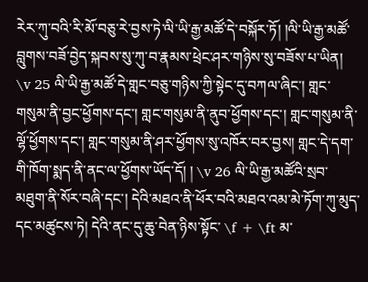རེར་ཀུ་བའི་རི་མོ་བཅུ་རེ་བྱས་ཏེ་ལི་ཡི་རྒྱ་མཚོ་དེ་བསྐོར་ཏོ། །ལི་ཡི་རྒྱ་མཚོ་བླུགས་བཟོ་བྱེད་སྐབས་སུ་ཀུ་བ་རྣམས་ཕྲེང་ཤར་གཉིས་སུ་བཟོས་པ་ཡིན། \v 25 ལི་ཡི་རྒྱ་མཚོ་དེ་གླང་བཅུ་གཉིས་ཀྱི་སྟེང་དུ་བཀལ་ཞིང་། གླང་གསུམ་ནི་བྱང་ཕྱོགས་དང་། གླང་གསུམ་ནི་ནུབ་ཕྱོགས་དང་། གླང་གསུམ་ནི་ལྷོ་ཕྱོགས་དང་། གླང་གསུམ་ནི་ཤར་ཕྱོགས་སུ་འཁོར་བར་བྱས། གླང་དེ་དག་གི་ཁོག་སྨད་ནི་ནང་ལ་ཕྱོགས་ཡོད་དོ། ། \v 26 ལི་ཡི་རྒྱ་མཚོའི་སྲབ་མཐུག་ནི་སོར་བཞི་དང་། དེའི་མཐའ་ནི་ཕོར་བའི་མཐའ་འམ་མེ་ཏོག་ཀུ་མུད་དང་མཚུངས་ཏེ། དེའི་ནང་དུ་ཆུ་བེན་ཉིས་སྟོང་ \f + \ft མ་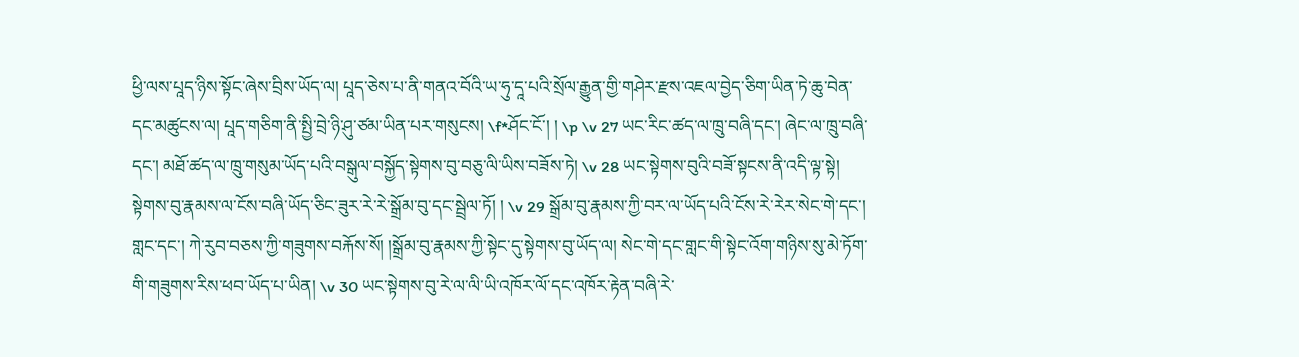ཕྱི་ལས་པཱད་ཉིས་སྟོང་ཞེས་བྲིས་ཡོད་ལ། པཱད་ཅེས་པ་ནི་གནའ་བོའི་ཡ་ཧུ་དཱ་པའི་སྲོལ་རྒྱུན་གྱི་གཤེར་རྫས་འཇལ་བྱེད་ཅིག་ཡིན་ཏེ་ཆུ་བེན་དང་མཚུངས་ལ། པཱད་གཅིག་ནི་སྤྱི་བྲེ་ཉི་ཤུ་ཙམ་ཡིན་པར་གསུངས། \f*ཤོང་ངོ་། ། \p \v 27 ཡང་རིང་ཚད་ལ་ཁྲུ་བཞི་དང་། ཞེང་ལ་ཁྲུ་བཞི་དང་། མཐོ་ཚད་ལ་ཁྲུ་གསུམ་ཡོད་པའི་བསྒུལ་བསྐྱོད་སྟེགས་བུ་བཅུ་ལི་ཡིས་བཟོས་ཏེ། \v 28 ཡང་སྟེགས་བུའི་བཟོ་སྟངས་ནི་འདི་ལྟ་སྟེ། སྟེགས་བུ་རྣམས་ལ་ངོས་བཞི་ཡོད་ཅིང་ཟུར་རེ་རེ་སྒྲོམ་བུ་དང་སྦྲེལ་ཏོ། ། \v 29 སྒྲོམ་བུ་རྣམས་ཀྱི་བར་ལ་ཡོད་པའི་ངོས་རེ་རེར་སེང་གེ་དང་། གླང་དང་། ཀེ་རུབ་བཅས་ཀྱི་གཟུགས་བརྐོས་སོ། །སྒྲོམ་བུ་རྣམས་ཀྱི་སྟེང་དུ་སྟེགས་བུ་ཡོད་ལ། སེང་གེ་དང་གླང་གི་སྟེང་འོག་གཉིས་སུ་མེ་ཏོག་གི་གཟུགས་རིས་ཕབ་ཡོད་པ་ཡིན། \v 30 ཡང་སྟེགས་བུ་རེ་ལ་ལི་ཡི་འཁོར་ལོ་དང་འཁོར་རྟེན་བཞི་རེ་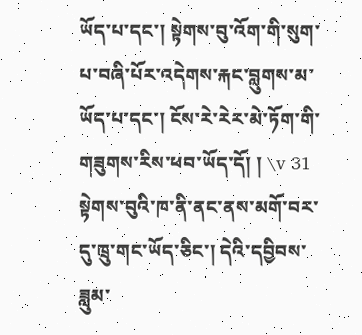ཡོད་པ་དང་། སྟེགས་བུ་འོག་གི་སུག་པ་བཞི་པོར་འདེགས་རྐང་བླུགས་མ་ཡོད་པ་དང་། ངོས་རེ་རེར་མེ་ཏོག་གི་གཟུགས་རིས་ཕབ་ཡོད་དོ། ། \v 31 སྟེགས་བུའི་ཁ་ནི་ནང་ནས་མགོ་བར་དུ་ཁྲུ་གང་ཡོད་ཅིང་། དེའི་དབྱིབས་ཟླུམ་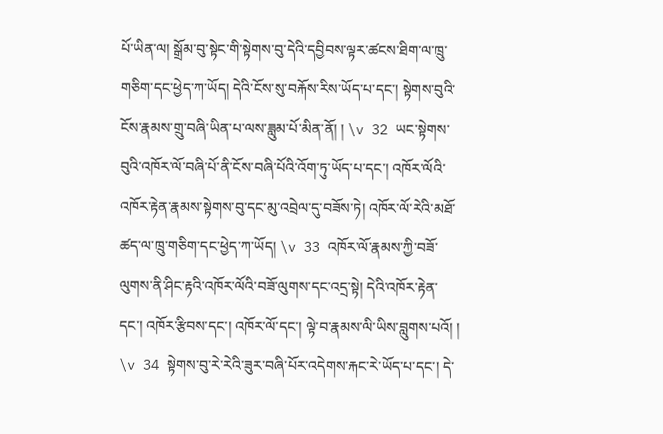པོ་ཡིན་ལ། སྒྲོམ་བུ་སྟེང་གི་སྟེགས་བུ་དེའི་དབྱིབས་ལྟར་ཚངས་ཐིག་ལ་ཁྲུ་གཅིག་དང་ཕྱེད་ཀ་ཡོད། དེའི་ངོས་སུ་བརྐོས་རིས་ཡོད་པ་དང་། སྟེགས་བུའི་ངོས་རྣམས་གྲུ་བཞི་ཡིན་པ་ལས་ཟླུམ་པོ་མིན་ནོ། ། \v 32 ཡང་སྟེགས་བུའི་འཁོར་ལོ་བཞི་པོ་ནི་ངོས་བཞི་པོའི་འོག་ཏུ་ཡོད་པ་དང་། འཁོར་ལོའི་འཁོར་རྟེན་རྣམས་སྟེགས་བུ་དང་མུ་འབྲེལ་དུ་བཟོས་ཏེ། འཁོར་ལོ་རེའི་མཐོ་ཚད་ལ་ཁྲུ་གཅིག་དང་ཕྱེད་ཀ་ཡོད། \v 33 འཁོར་ལོ་རྣམས་ཀྱི་བཟོ་ལུགས་ནི་ཤིང་རྟའི་འཁོར་ལོའི་བཟོ་ལུགས་དང་འདྲ་སྟེ། དེའི་འཁོར་རྟེན་དང་། འཁོར་རྩིབས་དང་། འཁོར་ལོ་དང་། ལྟེ་བ་རྣམས་ལི་ཡིས་བླུགས་པའོ། ། \v 34 སྟེགས་བུ་རེ་རེའི་ཟུར་བཞི་པོར་འདེགས་རྐང་རེ་ཡོད་པ་དང་། དེ་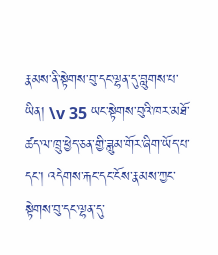རྣམས་ནི་སྟེགས་བུ་དང་ལྷན་དུ་བླུགས་པ་ཡིན། \v 35 ཡང་སྟེགས་བུའི་ཁར་མཐོ་ཚད་ལ་ཁྲུ་ཕྱེད་ཅན་གྱི་ཟླུམ་གོར་ཞིག་ཡོད་པ་དང་། འདེགས་རྐང་དང་ངོས་རྣམས་ཀྱང་སྟེགས་བུ་དང་ལྷན་དུ་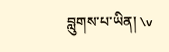བླུགས་པ་ཡིན། \v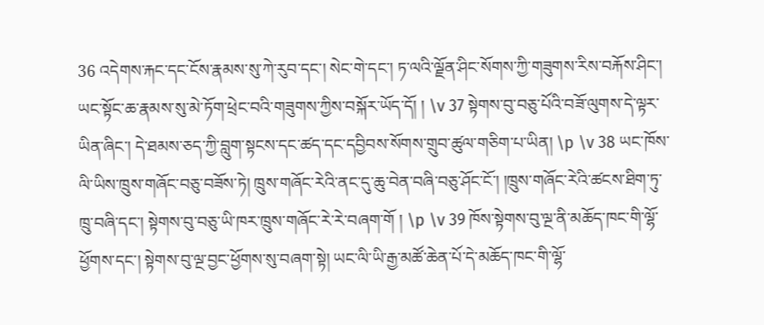36 འདེགས་རྐང་དང་ངོས་རྣམས་སུ་ཀེ་རུབ་དང་། སེང་གེ་དང་། ཏ་ལའི་ལྗོན་ཤིང་སོགས་ཀྱི་གཟུགས་རིས་བརྐོས་ཤིང་། ཡང་སྟོང་ཆ་རྣམས་སུ་མེ་ཏོག་ཕྲེང་བའི་གཟུགས་ཀྱིས་བསྐོར་ཡོད་དོ། ། \v 37 སྟེགས་བུ་བཅུ་པོའི་བཟོ་ལུགས་དེ་ལྟར་ཡིན་ཞིང་། དེ་ཐམས་ཅད་ཀྱི་བླུག་སྟངས་དང་ཚད་དང་དབྱིབས་སོགས་གྲུབ་ཚུལ་གཅིག་པ་ཡིན། \p \v 38 ཡང་ཁོས་ལི་ཡིས་ཁྲུས་གཞོང་བཅུ་བཟོས་ཏེ། ཁྲུས་གཞོང་རེའི་ནང་དུ་ཆུ་བེན་བཞི་བཅུ་ཤོང་ངོ་། །ཁྲུས་གཞོང་རེའི་ཚངས་ཐིག་ཏུ་ཁྲུ་བཞི་དང་། སྟེགས་བུ་བཅུ་ཡི་ཁར་ཁྲུས་གཞོང་རེ་རེ་བཞག་གོ ། \p \v 39 ཁོས་སྟེགས་བུ་ལྔ་ནི་མཆོད་ཁང་གི་ལྷོ་ཕྱོགས་དང་། སྟེགས་བུ་ལྔ་བྱང་ཕྱོགས་སུ་བཞག་སྟེ། ཡང་ལི་ཡི་རྒྱ་མཚོ་ཆེན་པོ་དེ་མཆོད་ཁང་གི་ལྷོ་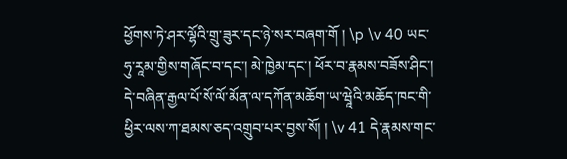ཕྱོགས་ཏེ་ཤར་ལྷོའི་གྲུ་ཟུར་དང་ཉེ་སར་བཞག་གོ ། \p \v 40 ཡང་ཧུ་རཱམ་གྱིས་གཞོང་བ་དང་། མེ་ཁྱེམ་དང་། ཕོར་བ་རྣམས་བཟོས་ཤིང་། དེ་བཞིན་རྒྱལ་པོ་སོ་ལོ་མོན་ལ་དཀོན་མཆོག་ཡ་ཝཱེའི་མཆོད་ཁང་གི་ཕྱིར་ལས་ཀ་ཐམས་ཅད་འགྲུབ་པར་བྱས་སོ། ། \v 41 དེ་རྣམས་གང་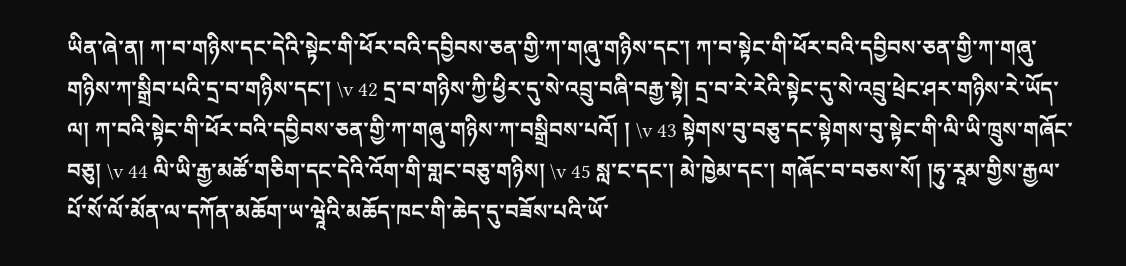ཡིན་ཞེ་ན། ཀ་བ་གཉིས་དང་དེའི་སྟེང་གི་ཕོར་བའི་དབྱིབས་ཅན་གྱི་ཀ་གཞུ་གཉིས་དང་། ཀ་བ་སྟེང་གི་ཕོར་བའི་དབྱིབས་ཅན་གྱི་ཀ་གཞུ་གཉིས་ཀ་སྒྲིབ་པའི་དྲ་བ་གཉིས་དང་། \v 42 དྲ་བ་གཉིས་ཀྱི་ཕྱིར་དུ་སེ་འབྲུ་བཞི་བརྒྱ་སྟེ། དྲ་བ་རེ་རེའི་སྟེང་དུ་སེ་འབྲུ་ཕྲེང་ཤར་གཉིས་རེ་ཡོད་ལ། ཀ་བའི་སྟེང་གི་ཕོར་བའི་དབྱིབས་ཅན་གྱི་ཀ་གཞུ་གཉིས་ཀ་བསྒྲིབས་པའོ། ། \v 43 སྟེགས་བུ་བཅུ་དང་སྟེགས་བུ་སྟེང་གི་ལི་ཡི་ཁྲུས་གཞོང་བཅུ། \v 44 ལི་ཡི་རྒྱ་མཚོ་གཅིག་དང་དེའི་འོག་གི་གླང་བཅུ་གཉིས། \v 45 སླ་ང་དང་། མེ་ཁྱེམ་དང་། གཞོང་བ་བཅས་སོ། །ཧུ་རཱམ་གྱིས་རྒྱལ་པོ་སོ་ལོ་མོན་ལ་དཀོན་མཆོག་ཡ་ཝཱེའི་མཆོད་ཁང་གི་ཆེད་དུ་བཟོས་པའི་ཡོ་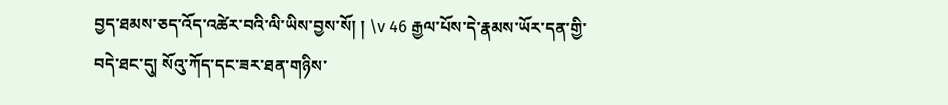བྱད་ཐམས་ཅད་འོད་འཚེར་བའི་ལི་ཡིས་བྱས་སོ། ། \v 46 རྒྱལ་པོས་དེ་རྣམས་ཡོར་དན་གྱི་བདེ་ཐང་དུ། སོའུ་ཀོད་དང་ཟར་ཐན་གཉིས་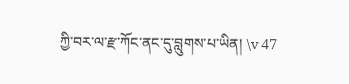ཀྱི་བར་ལ་རྫ་ཀོང་ནང་དུ་བླུགས་པ་ཡིན། \v 47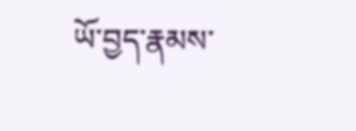ཡོ་བྱད་རྣམས་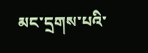མང་དྲགས་པའི་